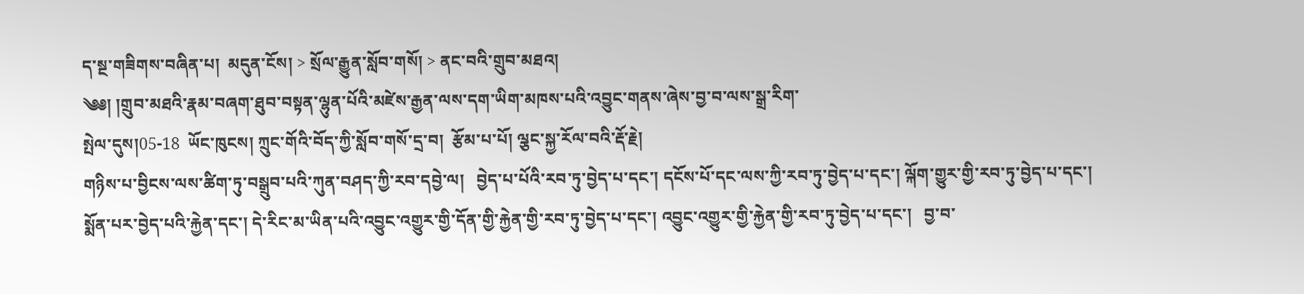ད་སྔ་གཟིགས་བཞིན་པ།  མདུན་ངོས། > སྲོལ་རྒྱུན་སློབ་གསོ། > ནང་བའི་གྲུབ་མཐའ།
༄༅། །གྲུབ་མཐའི་རྣམ་བཞག་ཐུབ་བསྟན་ལྷུན་པོའི་མཛེས་རྒྱན་ལས་དག་ཡིག་མཁས་པའི་འབྱུང་གནས་ཞེས་བྱ་བ་ལས་སྒྲ་རིག་
སྤེལ་དུས།05-18  ཡོང་ཁུངས། ཀྲུང་གོའི་བོད་ཀྱི་སློབ་གསོ་དྲ་བ།  རྩོམ་པ་པོ། ལྕང་སྐྱ་རོལ་བའི་རྡོ་རྗེ།
གཉིས་པ་བྱིངས་ལས་ཚིག་ཏུ་བསྒྲུབ་པའི་ཀུན་བཤད་ཀྱི་རབ་དབྱེ་ལ།   བྱེད་པ་པོའི་རབ་ཏུ་བྱེད་པ་དང་། དངོས་པོ་དང་ལས་ཀྱི་རབ་ཏུ་བྱེད་པ་དང་། ལྐོག་གྱུར་གྱི་རབ་ཏུ་བྱེད་པ་དང་། སྨོན་པར་བྱེད་པའི་རྐྱེན་དང་། དེ་རིང་མ་ཡིན་པའི་འབྱུང་འགྱུར་གྱི་དོན་གྱི་རྐྱེན་གྱི་རབ་ཏུ་བྱེད་པ་དང་། འབྱུང་འགྱུར་གྱི་རྐྱེན་གྱི་རབ་ཏུ་བྱེད་པ་དང་།   བྱ་བ་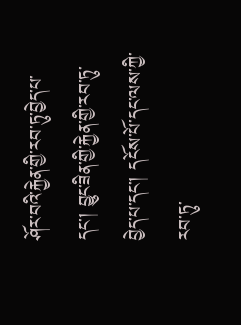ཤོར་བའི་རྐྱེན་གྱི་རབ་ཏུ་བྱེད་པ་དང་། བྱུང་ཟིན་གྱི་རྐྱེན་གྱི་རབ་ཏུ་བྱེད་པ་དང་། དངོས་པོ་དང་ལས་ཀྱི་རབ་ཏུ་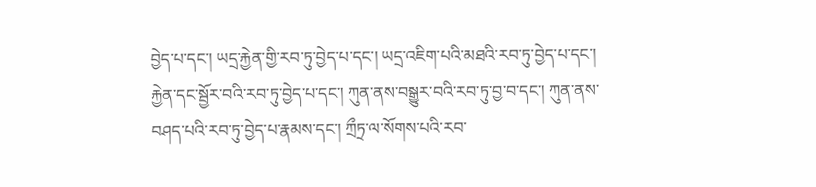བྱེད་པ་དང་། ཡདྲ་རྐྱེན་གྱི་རབ་ཏུ་བྱེད་པ་དང་། ཡདྲ་འཇིག་པའི་མཐའི་རབ་ཏུ་བྱེད་པ་དང་། རྐྱེན་དང་སྦྱོར་བའི་རབ་ཏུ་བྱེད་པ་དང་། ཀུན་ནས་བསྒྱུར་བའི་རབ་ཏུ་བྱ་བ་དང་། ཀུན་ནས་བཤད་པའི་རབ་ཏུ་བྱེད་པ་རྣམས་དང་། ཀྲྀཏྲ་ལ་སོགས་པའི་རབ་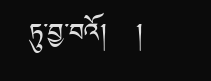ཏུ་བྱ་བའོ།   །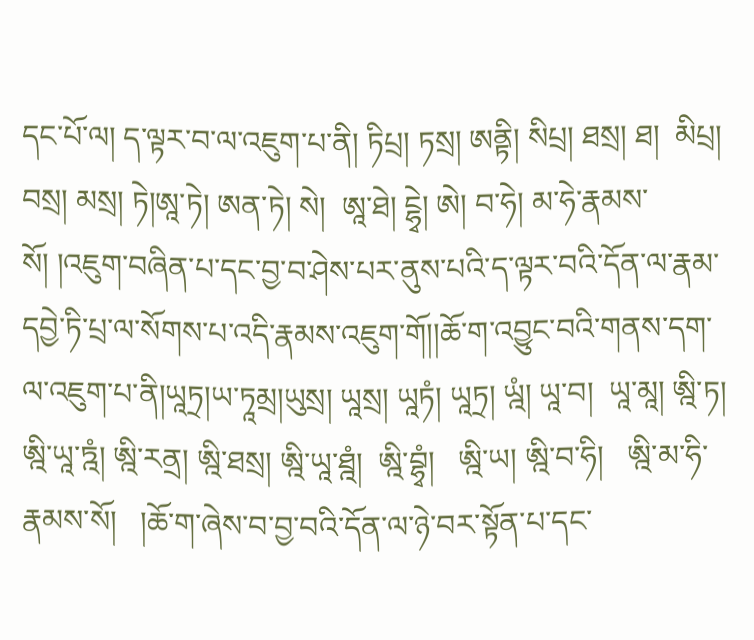དང་པོ་ལ། ད་ལྟར་བ་ལ་འཇུག་པ་ནི། ཏིཔྲ། ཏསྲ། ཨནྟི། སིཔྲ། ཐསྲ། ཐ།  མིཔྲ། བསྲ། མསྲ། ཏེ།ཨཱ་ཏེ། ཨན་ཏེ། སེ།  ཨཱ་ཐེ། ངྷྭེ། ཨེ། བ་ཧེ། མ་ཧེ་རྣམས་སོ། །འཇུག་བཞིན་པ་དང་བྱ་བ་ཤེས་པར་ནུས་པའི་ད་ལྟར་བའི་དོན་ལ་རྣམ་དབྱེ་ཏི་པྲ་ལ་སོགས་པ་འདི་རྣམས་འཇུག་གོ།།ཆོ་ག་འབྱུང་བའི་གནས་དག་ལ་འཇུག་པ་ནི།ཡཱཏྲ།ཡ་ཏཱམྲ།ཡུསྲ། ཡཱསྲ། ཡཱཏཾ། ཡཱཏྲ། ཡྰཾ། ཡཱ་བ།  ཡཱ་མཱ། ཨྰི་ཏ། ཨྰི་ཡཱ་ཏྰཾ། ཨྰི་རནྲ། ཨྰི་ཐསྲ། ཨྰི་ཡཱ་ཐྰཾ།  ཨྰི་བྷྭཾ།   ཨྰི་ཡ། ཨྰི་བ་ཧི།   ཨྰི་མ་ཧི་རྣམས་སོ།   །ཆོ་ག་ཞེས་བ་བྱ་བའི་དོན་ལ་ཉེ་བར་སྟོན་པ་དང་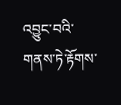འབྱུང་བའི་གནས་ཏེ་རྟོགས་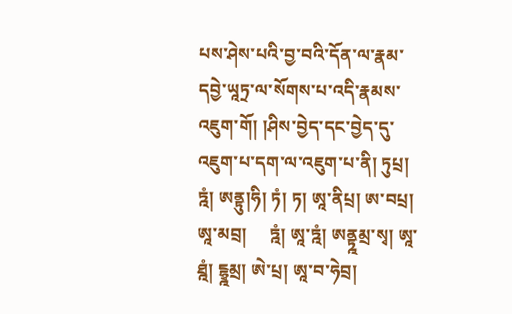པས་ཤེས་པའི་བྱ་བའི་དོན་ལ་རྣམ་དབྱེ་ཡཱཏྲ་ལ་སོགས་པ་འདི་རྣམས་འཇུག་གོ། །ཤིས་བྱེད་དང་བྱེད་དུ་འཇུག་པ་དག་ལ་འཇུག་པ་ནི། ཏུཔྲ། ཏྰཾ། ཨནྟུ།ཧི། ཏཾ། ཏ། ཨཱ་ནིཔྲ། ཨ་བཔྲ། ཨཱ་མབྲ།     ཏྰཾ། ཨཱ་ཏྰཾ། ཨནྟྰམྲ་སྭ། ཨཱ་ཐྰཾ། ངྷྭྰམྲ། ཨེ་པྲ། ཨཱ་བ་ཧེབྲ།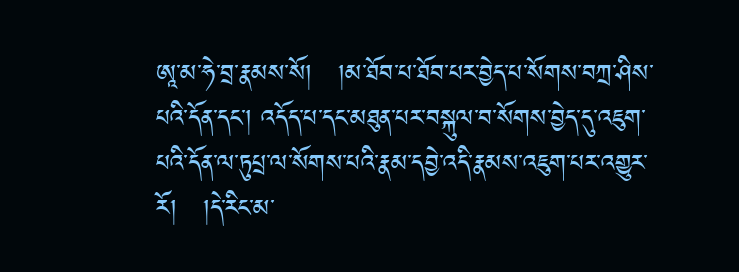ཨཱ་མ་ཧེ་བྲ་རྣམས་སོ།   །མ་ཐོབ་པ་ཐོབ་པར་བྱེད་པ་སོགས་བཀྲ་ཤིས་པའི་དོན་དང་། འདོད་པ་དང་མཐུན་པར་བསྐུལ་བ་སོགས་བྱེད་དུ་འཇུག་པའི་དོན་ལ་ཏུཔྲ་ལ་སོགས་པའི་རྣམ་དབྱེ་འདི་རྣམས་འཇུག་པར་འགྱུར་རོ།   །དེ་རིང་མ་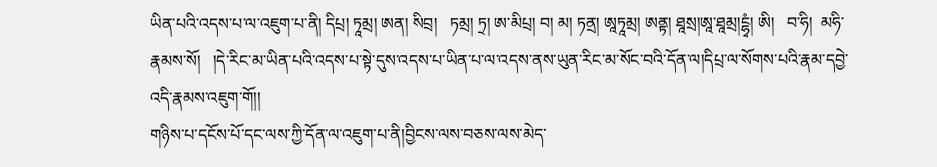ཡིན་པའི་འདས་པ་ལ་འཇུག་པ་ནི། དིཔྲ། ཏཱམྲ། ཨན། སིབྲ།   ཏམྲ། ཏྲ། ཨ་མིཔྲ། བ། མ། ཏནྲ། ཨཱཏཱམྲ། ཨནྟ། ཐཱསྲ།ཨཱ་ཐཱམྲ།ངྷྭཾ། ཨི།   བ་ཧི།  མཧི་རྣམས་སོ།   །དེ་རིང་མ་ཡིན་པའི་འདས་པ་སྟེ་དུས་འདས་པ་ཡིན་པ་ལ་འདས་ནས་ཡུན་རིང་མ་སོང་བའི་དོན་ལ།དིཔྲ་ལ་སོགས་པའི་རྣམ་དབྱེ་འདི་རྣམས་འཇུག་གོ།།
གཉིས་པ་དངོས་པོ་དང་ལས་ཀྱི་དོན་ལ་འཇུག་པ་ནི།བྱིངས་ལས་བཅས་ལས་མེད་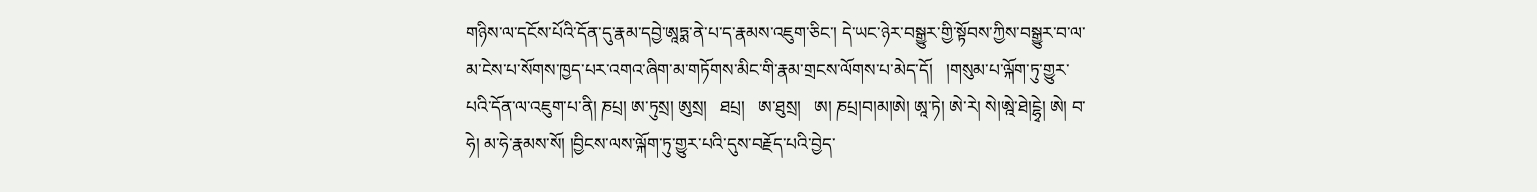གཉིས་ལ་དངོས་པོའི་དོན་དུ་རྣམ་དབྱེ་ཨཱཏྨ་ནེ་པ་ད་རྣམས་འཇུག་ཅིང་། དེ་ཡང་ཉེར་བསྒྱུར་གྱི་སྟོབས་ཀྱིས་བསྒྱུར་བ་ལ་མ་ངེས་པ་སོགས་ཁྱད་པར་འགའ་ཞིག་མ་གཏོགས་མིང་གི་རྣམ་གྲངས་ལོགས་པ་མེད་དོ།   །གསུམ་པ་ལྐོག་ཏུ་གྱུར་པའི་དོན་ལ་འཇུག་པ་ནི། ཎཔྲ། ཨ་ཏུསྲ། ཨུསྲ།   ཐཔྲ།   ཨ་ཐུསྲ།   ཨ། ཎཔྲ།བ།མ།ཨེ། ཨཱ་ཏེ། ཨེ་རེ། སེ།ཨྰེ་ཐེ།ངྷྭེ། ཨེ། བ་ཧེ། མ་ཧེ་རྣམས་སོ། །བྱིངས་ལས་ལྐོག་ཏུ་གྱུར་པའི་དུས་བརྗོད་པའི་བྱེད་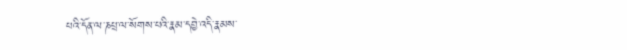པའི་དོན་ལ་ཎཔྲ་ལ་སོགས་པའི་རྣམ་དབྱེ་འདི་རྣམས་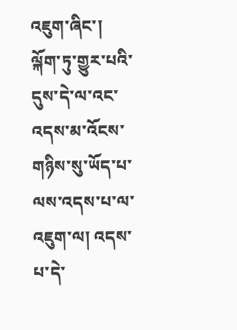འཇུག་ཞིང་།   ལྐོག་ཏུ་གྱུར་པའི་དུས་དེ་ལ་འང་འདས་མ་འོངས་གཉིས་སུ་ཡོད་པ་ལས་འདས་པ་ལ་འཇུག་ལ། འདས་པ་དེ་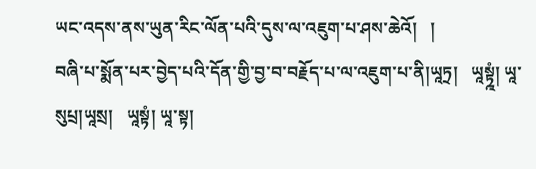ཡང་འདས་ནས་ཡུན་རིང་ལོན་པའི་དུས་ལ་འཇུག་པ་ཤས་ཆེའོ།   །
བཞི་པ་སྨོན་པར་བྱེད་པའི་དོན་གྱི་བྱ་བ་བརྗོད་པ་ལ་འཇུག་པ་ནི།ཡཱཏྲ།   ཡཱསྟྰཾ། ཡཱ་སུཔྲ།ཡཱསྲ།   ཡཱསྟཾ། ཡཱ་སྟ།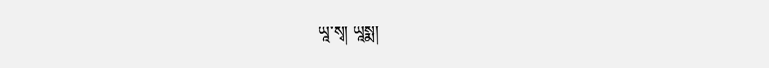ཡཱ་སྭ། ཡཱསྨ།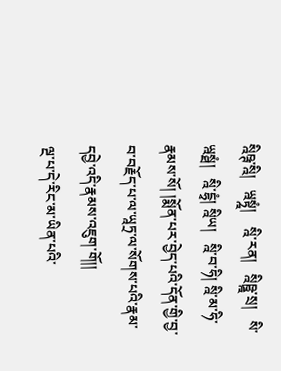སྰིཥྚ་སྰི།   ཡྰསྟྰཾ།    སྰི་རན།   སྰིཥྛྰ་སྲ།   སི་ཡྰསྠཾ།   སྰི་ངྷྭཾ། སྰིཡ།   སྰི་བ་ཧི། སྰི་མ་ཧི་རྣམས་སོ། །སྨོན་པར་བྱེད་པའི་དོན་གྱི་བྱ་བ་བརྗོད་པ་ལ་ཡཱཏྲ་ལ་སོགས་པའི་རྣམ་དབྱེ་འདི་རྣམས་འཇུག་གོ།།
ལྔ་པ་དེ་རིང་མ་ཡིན་པའི་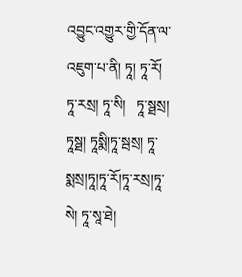འབྱུང་འགྱུར་གྱི་དོན་ལ་འཇུག་པ་ནི། ཏཱ། ཏཱ་རོ། ཏཱ་རསྲ། ཏཱ་སི།   ཏཱ་སྠསྲ།  ཏཱསྠ། ཏཱསྨི།ཏཱ་སྦསྲ། ཏཱ་སྨསྲ།ཏཱ།ཏཱ་རོ།ཏཱ་རསྲ།ཏཱ་སེ། ཏཱ་སཱ་ཐེ།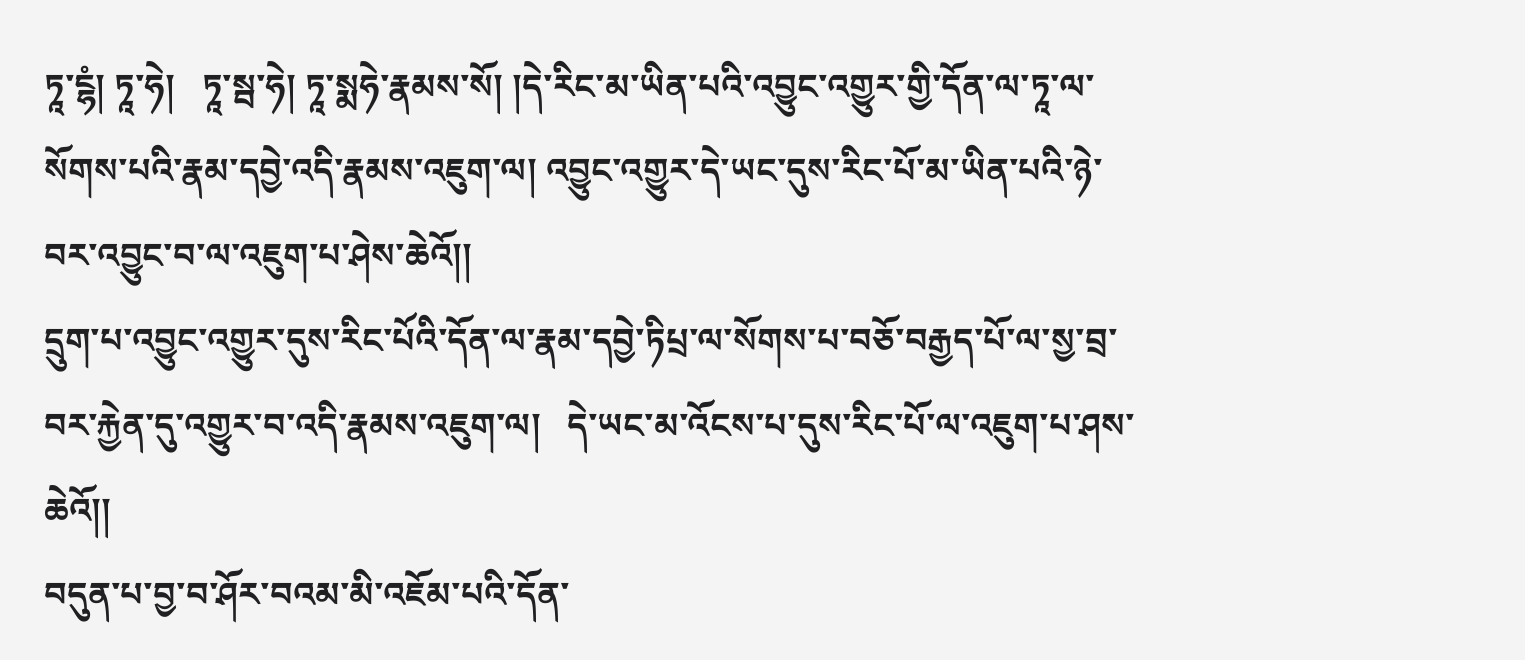ཏཱ་ངྷཾ། ཏཱ་ཧེ།   ཏཱ་སྦ་ཧེ། ཏཱ་སྨཧེ་རྣམས་སོ། །དེ་རིང་མ་ཡིན་པའི་འབྱུང་འགྱུར་གྱི་དོན་ལ་ཏཱ་ལ་སོགས་པའི་རྣམ་དབྱེ་འདི་རྣམས་འཇུག་ལ། འབྱུང་འགྱུར་དེ་ཡང་དུས་རིང་པོ་མ་ཡིན་པའི་ཉེ་བར་འབྱུང་བ་ལ་འཇུག་པ་ཤེས་ཆེའོ།།
དྲུག་པ་འབྱུང་འགྱུར་དུས་རིང་པོའི་དོན་ལ་རྣམ་དབྱེ་ཏིཔྲ་ལ་སོགས་པ་བཅོ་བརྒྱད་པོ་ལ་སྱ་བྲ་བར་རྐྱེན་དུ་འགྱུར་བ་འདི་རྣམས་འཇུག་ལ།   དེ་ཡང་མ་འོངས་པ་དུས་རིང་པོ་ལ་འཇུག་པ་ཤས་ཆེའོ།།
བདུན་པ་བྱ་བ་ཤོར་བའམ་མི་འཇོམ་པའི་དོན་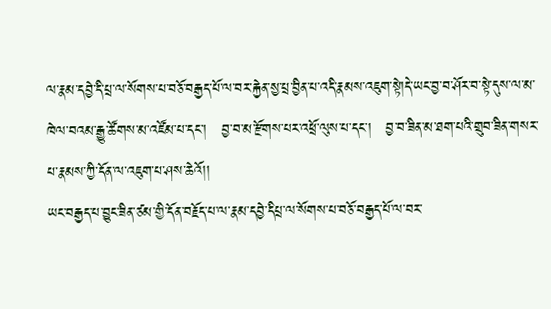ལ་རྣམ་དབྱེ་དི་པྲ་ལ་སོགས་པ་བཅོ་བརྒྱད་པོ་ལ་བར་རྐྱེན་སྱ་པྲ་བྱིན་པ་འདི་རྣམས་འཇུག་སྟེ།དེ་ཡང་བྱ་བ་ཤོར་བ་སྟེ་དུས་ལ་མ་ཁེལ་བའམ་རྒྱུ་ཚོགས་མ་འཛོམ་པ་དང་།   བྱ་བ་མ་རྫོགས་པར་འཕྲོ་ལུས་པ་དང་།   བྱ་བ་ཟིན་མ་ཐག་པའི་གྲུབ་ཟིན་གསར་པ་རྣམས་ཀྱི་དོན་ལ་འཇུག་པ་ཤས་ཆེའོ།།
ཡང་བརྒྱད་པ་བྱུང་ཟིན་ཙམ་གྱི་དོན་བརྗོད་པ་ལ་རྣམ་དབྱེ་དིཔྲ་ལ་སོགས་པ་བཅོ་བརྒྱད་པོ་ལ་བར་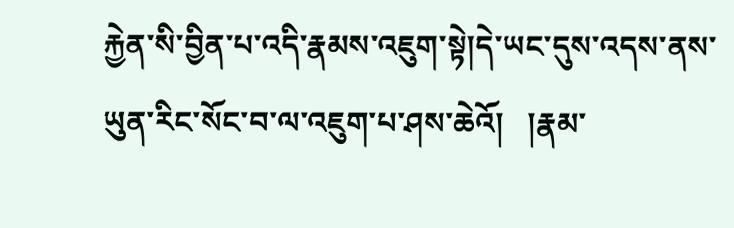རྐྱེན་སི་བྱིན་པ་འདི་རྣམས་འཇུག་སྟེ།དེ་ཡང་དུས་འདས་ནས་ཡུན་རིང་སོང་བ་ལ་འཇུག་པ་ཤས་ཆེའོ།   །རྣམ་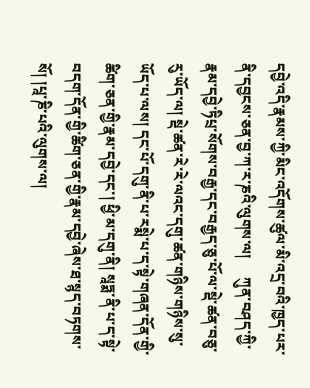དབྱེ་འདི་རྣམས་ཀྱི་མིང་འདོགས་ཚུལ་མི་འདྲ་བའི་ཁྱད་པར་ནི་དབྱངས་ཅན་བྱ་ཀ་ར་ཎའི་ལུགས་ལ།     ཀུན་བཤད་ཀྱི་རྣམ་དབྱེ་ཏིཔྲ་སོགས་བརྒྱ་དང་བརྒྱད་ཅུ་པོ་ལ་སྡེ་ཚན་བཅུ་རུ་ཡོད་ལ། སྡེ་ཚན་རེ་རེ་ལའང་དགུ་ཚན་གཉིས་གཉིས་སུ་ཡོད་པ་ལས། དང་པོ་དགུ་ནི་པ་རསྨེ་པ་ད་སྟེ་གཞན་དོན་གྱི་ཚིག་ཅན་གྱི་རྣམ་དབྱེ་དང་། ཕྱི་མ་དགུ་ནི། སཱཏྨ་ནི་པ་ད་སྟེ་བདག་དོན་གྱི་ཚིག་ཅན་གྱི་རྣམ་དབྱེ་ཞེས་ཐ་སྙད་བཏགས་སོ། །པཱ་ཎི་པའི་ལུགས་ལ།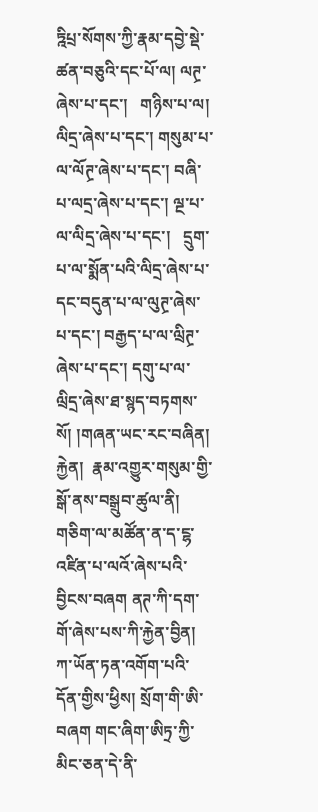ཏྰིཔྲ་སོགས་ཀྱི་རྣམ་དབྱེ་སྡེ་ཚན་བཅུའི་དང་པོ་ལ། ལཊྲ་ཞེས་པ་དང་།   གཉིས་པ་ལ། ལིདྲ་ཞེས་པ་དང་། གསུམ་པ་ལ་ལོཊྲ་ཞེས་པ་དང་། བཞི་པ་ལདྲ་ཞེས་པ་དང་། ལྔ་པ་ལ་ལིདྲ་ཞེས་པ་དང་།   དྲུག་པ་ལ་སྨོན་པའི་ལིདྲ་ཞེས་པ་དང་བདུན་པ་ལ་ལུཊྲ་ཞེས་པ་དང་། བརྒྱད་པ་ལ་ལྲིཊྲ་ཞེས་པ་དང་། དགུ་པ་ལ་ལྲིདྲ་ཞེས་ཐ་སྙད་བཏགས་སོ། །གཞན་ཡང་རང་བཞིན། རྐྱེན།  རྣམ་འགྱུར་གསུམ་གྱི་སྒོ་ནས་བསྒྲུབ་ཚུལ་ནི།   གཅིག་ལ་མཚོན་ན་ད་ངྷ་འཛིན་པ་ལའོ་ཞེས་པའི་བྱིངས་བཞག ནཊ་ཀི་དག་གོ་ཞེས་པས་ཀི་རྐྱེན་བྱིན། ཀ་ཡོན་ཏན་འགོག་པའི་དོན་གྱིས་ཕྱིས། སྲོག་གི་ཨི་བཞག གང་ཞིག་ཨིཏྲ་ཀྱི་མིང་ཅན་དེ་ནི་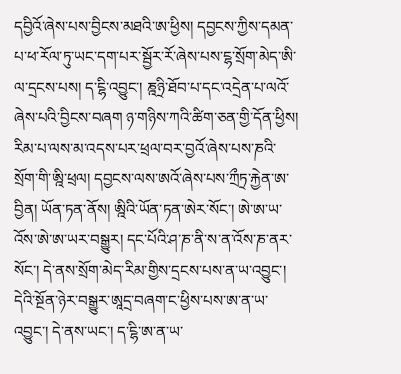དབྱིའོ་ཞེས་པས་བྱིངས་མཐའི་ཨ་ཕྱིས། དབྱངས་ཀྱིས་དམན་པ་ཕ་རོལ་ཏུ་ཡང་དག་པར་སྦྱོར་རོ་ཞེས་པས་ངྷ་སྲོག་མེད་ཨི་ལ་དྲངས་པས། ད་ངྷི་འབྱུང་། ཎྰཉྲི་ཐོབ་པ་དང་འདྲེན་པ་ལའོ་ཞེས་པའི་བྱིངས་བཞག ཉ་གཉིས་ཀའི་ཚིག་ཅན་གྱི་དོན་ཕྱིས། རིམ་པ་ལས་མ་འདས་པར་ཕྲལ་བར་བྱའོ་ཞེས་པས་ཎའི་སྲོག་གི་ཨྰི་ཕྲལ། དབྱངས་ལས་ཨའོ་ཞེས་པས་ཀྲྀཏྲ་རྐྱེན་ཨ་བྱིན། ཡོན་ཏན་ནོས། ཨྰིའི་ཡོན་ཏན་ཨེར་སོང་། ཨེ་ཨ་ཡ་འོས་ཨེ་ཨ་ཡར་བསྒྱུར། དང་པོའི་ཤ་ཎ་ནི་ས་ན་འོས་ཎ་ནར་སོང་། དེ་ནས་སྲོག་མེད་རིམ་གྱིས་དྲངས་པས་ན་ཡ་འབྱུང་། དེའི་སྔོན་ཉེར་བསྒྱུར་ཨཱདྲ་བཞག་ང་ཕྱིས་པས་ཨ་ན་ཡ་འབྱུང་། དེ་ནས་ཡང་། ད་ངྷི་ཨ་ན་ཡ་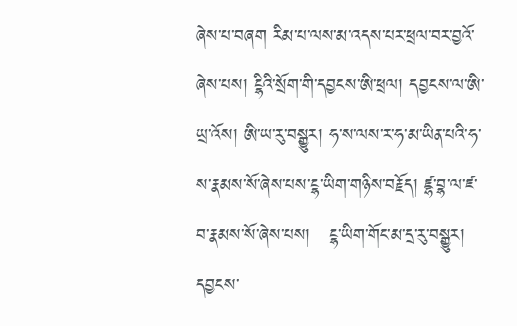ཞེས་པ་བཞག རིམ་པ་ལས་མ་འདས་པར་ཕྲལ་བར་བྱའོ་ཞེས་པས། ངྷིའི་སྲོག་གི་དབྱངས་ཨི་ཕྲལ། དབྱངས་ལ་ཨི་ཡྲ་འོས། ཨི་ཡ་རུ་བསྒྱུར། ཧ་ས་ལས་ར་ཧ་མ་ཡིན་པའི་ཧ་ས་རྣམས་སོ་ཞེས་པས་ངྷ་ཡིག་གཉིས་བརྗོད། ཛྷ་བྷ་ལ་ཛ་བ་རྣམས་སོ་ཞེས་པས།   ངྷ་ཡིག་གོང་མ་དྲ་རུ་བསྒྱུར།   དབྱངས་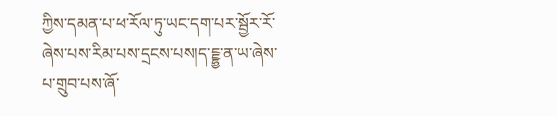ཀྱིས་དམན་པ་ཕ་རོལ་ཏུ་ཡང་དག་པར་སྦྱོར་རོ་ཞེས་པས་རིམ་པས་དྲངས་པས།ད་ངྔྷྱ་ན་ཡ་ཞེས་པ་གྲུབ་པས་ཞོ་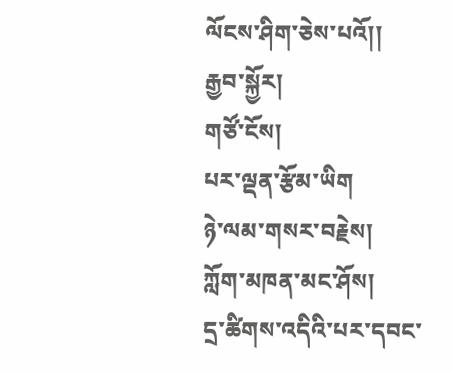ལོངས་ཤིག་ཅེས་པའོ།།
རྒྱབ་སྐྱོར།
གཙོ་ངོས།
པར་ལྡན་རྩོམ་ཡིག
ཉེ་ལམ་གསར་བརྗེས།
ཀློག་མཁན་མང་ཤོས།
དྲ་ཚིགས་འདིའི་པར་དབང་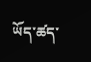ཡོད་ཚད་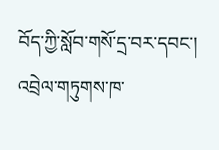བོད་ཀྱི་སློབ་གསོ་དྲ་བར་དབང་།
འབྲེལ་གཏུགས་ཁ་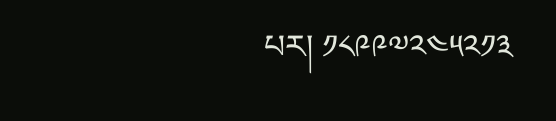པར། ༡༨༩༩༧༢༤༥༢༡༣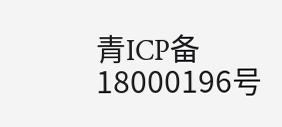青ICP备18000196号